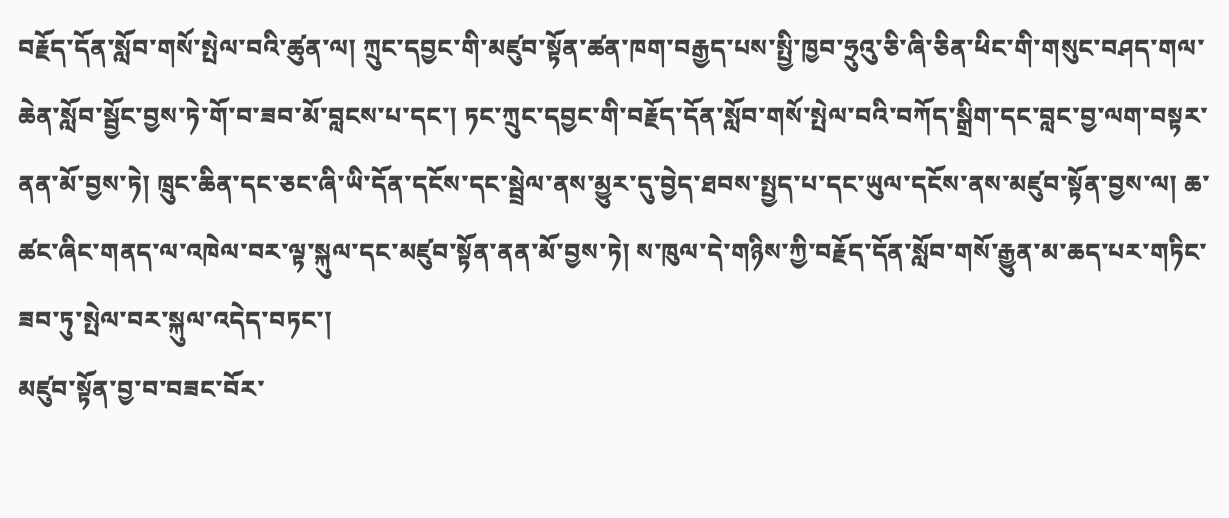བརྗོད་དོན་སློབ་གསོ་སྤེལ་བའི་ཚུན་ལ། ཀྲུང་དབྱང་གི་མཛུབ་སྟོན་ཚན་ཁག་བརྒྱད་པས་སྤྱི་ཁྱབ་ཧྲུའུ་ཅི་ཞི་ཅིན་ཕིང་གི་གསུང་བཤད་གལ་ཆེན་སློབ་སྦྱོང་བྱས་ཏེ་གོ་བ་ཟབ་མོ་བླངས་པ་དང་། ཏང་ཀྲུང་དབྱང་གི་བརྗོད་དོན་སློབ་གསོ་སྤེལ་བའི་བཀོད་སྒྲིག་དང་བླང་བྱ་ལག་བསྟར་ནན་མོ་བྱས་ཏེ། ཁྲུང་ཆིན་དང་ཅང་ཞི་ཡི་དོན་དངོས་དང་སྦྲེལ་ནས་མྱུར་དུ་བྱེད་ཐབས་སྤྱད་པ་དང་ཡུལ་དངོས་ནས་མཛུབ་སྟོན་བྱས་ལ། ཆ་ཚང་ཞིང་གནད་ལ་འཁེལ་བར་ལྟ་སྐུལ་དང་མཛུབ་སྟོན་ནན་མོ་བྱས་ཏེ། ས་ཁུལ་དེ་གཉིས་ཀྱི་བརྗོད་དོན་སློབ་གསོ་རྒྱུན་མ་ཆད་པར་གཏིང་ཟབ་ཏུ་སྤེལ་བར་སྐུལ་འདེད་བཏང་།
མཛུབ་སྟོན་བྱ་བ་བཟང་བོར་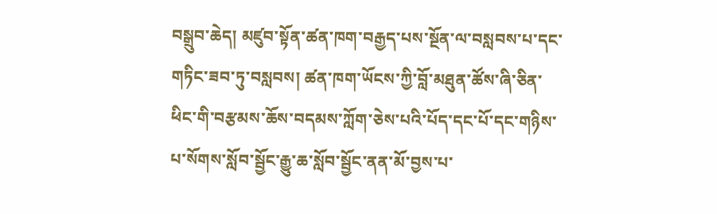བསྒྲུབ་ཆེད། མཛུབ་སྟོན་ཚན་ཁག་བརྒྱད་པས་སྔོན་ལ་བསླབས་པ་དང་གཏིང་ཟབ་ཏུ་བསླབས། ཚན་ཁག་ཡོངས་ཀྱི་བློ་མཐུན་ཚོས་ཞི་ཅིན་ཕིང་གི་བརྩམས་ཆོས་བདམས་ཀློག་ཅེས་པའི་པོད་དང་པོ་དང་གཉིས་པ་སོགས་སློབ་སྦྱོང་རྒྱུ་ཆ་སློབ་སྦྱོང་ནན་མོ་བྱས་པ་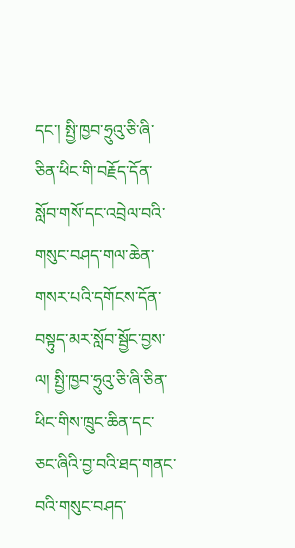དང་། སྤྱི་ཁྱབ་ཧྲུའུ་ཅི་ཞི་ཅིན་ཕིང་གི་བརྗོད་དོན་སློབ་གསོ་དང་འབྲེལ་བའི་གསུང་བཤད་གལ་ཆེན་གསར་པའི་དགོངས་དོན་བསྟུད་མར་སློབ་སྦྱོང་བྱས་ལ། སྤྱི་ཁྱབ་ཧྲུའུ་ཅི་ཞི་ཅིན་ཕིང་གིས་ཁྲུང་ཆིན་དང་ཅང་ཞིའི་བྱ་བའི་ཐད་གནང་བའི་གསུང་བཤད་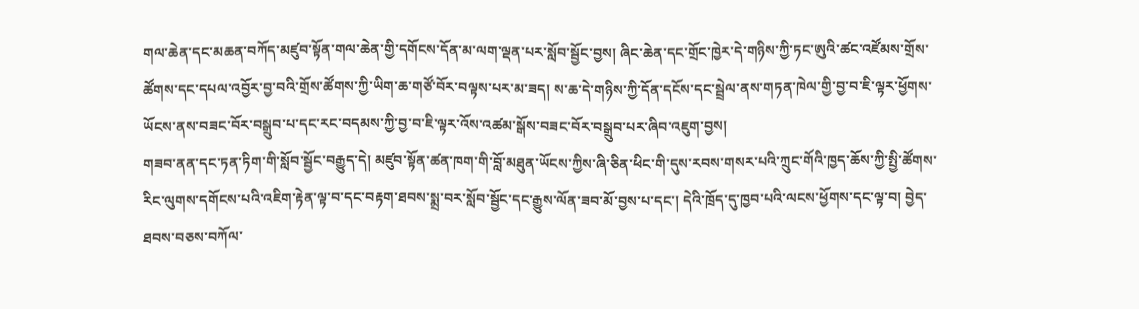གལ་ཆེན་དང་མཆན་བཀོད་མཛུབ་སྟོན་གལ་ཆེན་གྱི་དགོངས་དོན་མ་ལག་ལྡན་པར་སློབ་སྦྱོང་བྱས། ཞིང་ཆེན་དང་གྲོང་ཁྱེར་དེ་གཉིས་ཀྱི་ཏང་ཨུའི་ཚང་འཛོམས་གྲོས་ཚོགས་དང་དཔལ་འབྱོར་བྱ་བའི་གྲོས་ཚོགས་ཀྱི་ཡིག་ཆ་གཙོ་བོར་བལྟས་པར་མ་ཟད། ས་ཆ་དེ་གཉིས་ཀྱི་དོན་དངོས་དང་སྦྲེལ་ནས་གཏན་ཁེལ་གྱི་བྱ་བ་ཇི་ལྟར་ཕྱོགས་ཡོངས་ནས་བཟང་བོར་བསྒྲུབ་པ་དང་རང་བདམས་ཀྱི་བྱ་བ་ཇི་ལྟར་འོས་འཚམ་སྒོས་བཟང་བོར་བསྒྲུབ་པར་ཞིབ་འཇུག་བྱས།
གཟབ་ནན་དང་ཏན་ཏིག་གི་སློབ་སྦྱོང་བརྒྱུད་དེ། མཛུབ་སྟོན་ཚན་ཁག་གི་བློ་མཐུན་ཡོངས་ཀྱིས་ཞི་ཅིན་ཕིང་གི་དུས་རབས་གསར་པའི་ཀྲུང་གོའི་ཁྱད་ཆོས་ཀྱི་སྤྱི་ཚོགས་རིང་ལུགས་དགོངས་པའི་འཇིག་རྟེན་ལྟ་བ་དང་བརྟག་ཐབས་སྨྲ་བར་སློབ་སྦྱོང་དང་རྒྱུས་ལོན་ཟབ་མོ་བྱས་པ་དང་། དེའི་ཁྲོད་དུ་ཁྱབ་པའི་ལངས་ཕྱོགས་དང་ལྟ་བ། བྱེད་ཐབས་བཅས་བཀོལ་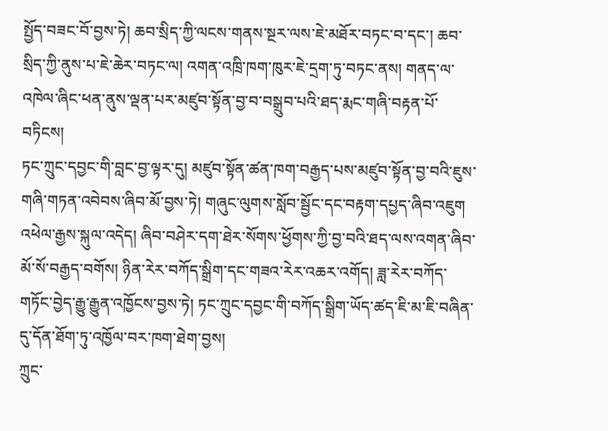སྤྱོད་བཟང་བོ་བྱས་ཏེ། ཆབ་སྲིད་ཀྱི་ལངས་གནས་སྔར་ལས་ཇེ་མཐོར་བཏང་བ་དང་། ཆབ་སྲིད་ཀྱི་ནུས་པ་ཇེ་ཆེར་བཏང་ལ། འགན་འཁྲི་ཁག་ཁུར་ཇེ་དྲག་ཏུ་བཏང་ནས། གནད་ལ་འཁེལ་ཞིང་ཕན་ནུས་ལྡན་པར་མཛུབ་སྟོན་བྱ་བ་བསྒྲུབ་པའི་ཐད་རྨང་གཞི་བརྟན་པོ་བཏིངས།
ཏང་ཀྲུང་དབྱང་གི་བླང་བྱ་ལྟར་དུ། མཛུབ་སྟོན་ཚན་ཁག་བརྒྱད་པས་མཛུབ་སྟོན་བྱ་བའི་ཇུས་གཞི་གཏན་འབེབས་ཞིབ་མོ་བྱས་ཏེ། གཞུང་ལུགས་སློབ་སྦྱོང་དང་བརྟག་དཔྱད་ཞིབ་འཇུག འཕེལ་རྒྱས་སྐུལ་འདེད། ཞིབ་བཤེར་དག་ཐེར་སོགས་ཕྱོགས་ཀྱི་བྱ་བའི་ཐད་ལས་འགན་ཞིབ་མོ་སོ་བརྒྱད་བགོས། ཉིན་རེར་བཀོད་སྒྲིག་དང་གཟའ་རེར་འཆར་འགོད། ཟླ་རེར་བཀོད་གཏོང་བྱེད་རྒྱུ་རྒྱུན་འཁྱོངས་བྱས་ཏེ། ཏང་ཀྲུང་དབྱང་གི་བཀོད་སྒྲིག་ཡོད་ཚད་ཇི་མ་ཇི་བཞིན་དུ་དོན་ཐོག་ཏུ་འཁྱོལ་བར་ཁག་ཐེག་བྱས།
ཀྲུང་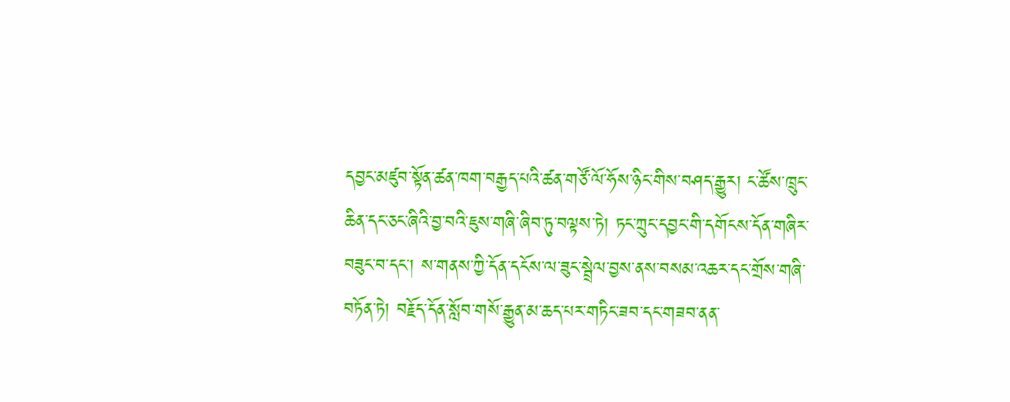དབྱང་མཛུབ་སྟོན་ཚན་ཁག་བརྒྱད་པའི་ཚན་གཙོ་ལོ་ཧོས་ཉིང་གིས་བཤད་རྒྱུར། ང་ཚོས་ཁྲུང་ཆིན་དང་ཅང་ཞིའི་བྱ་བའི་ཇུས་གཞི་ཞིབ་ཏུ་བལྟས་ཏེ། ཏང་ཀྲུང་དབྱང་གི་དགོངས་དོན་གཞིར་བཟུང་བ་དང་། ས་གནས་ཀྱི་དོན་དངོས་ལ་ཟུང་སྦྲེལ་བྱས་ནས་བསམ་འཆར་དང་གྲོས་གཞི་བཏོན་ཏེ། བརྗོད་དོན་སློབ་གསོ་རྒྱུན་མ་ཆད་པར་གཏིང་ཟབ་དང་གཟབ་ནན་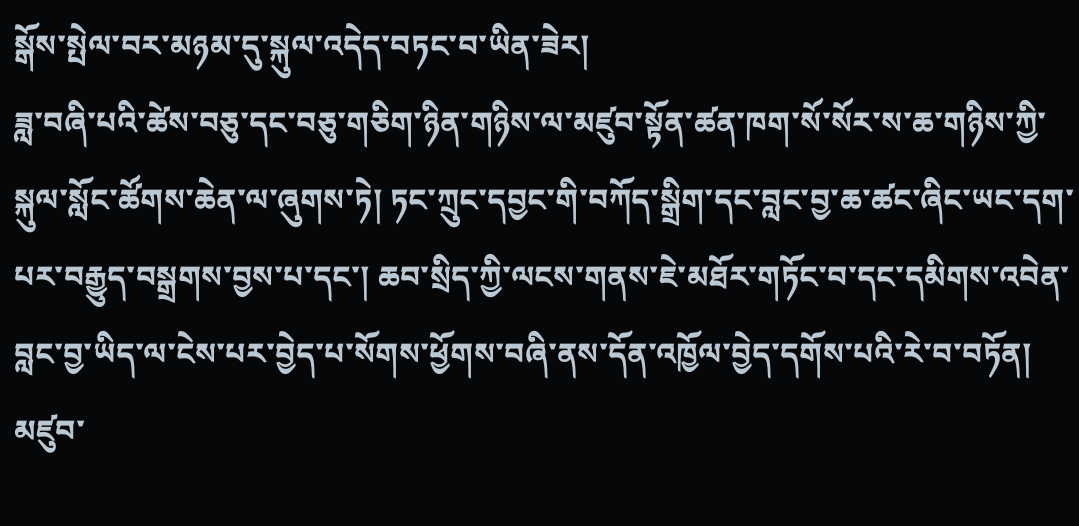སྒོས་སྤེལ་བར་མཉམ་དུ་སྐུལ་འདེད་བཏང་བ་ཡིན་ཟེར།
ཟླ་བཞི་པའི་ཚེས་བཅུ་དང་བཅུ་གཅིག་ཉིན་གཉིས་ལ་མཛུབ་སྟོན་ཚན་ཁག་སོ་སོར་ས་ཆ་གཉིས་ཀྱི་སྐུལ་སློང་ཚོགས་ཆེན་ལ་ཞུགས་ཏེ། ཏང་ཀྲུང་དབྱང་གི་བཀོད་སྒྲིག་དང་བླང་བྱ་ཆ་ཚང་ཞིང་ཡང་དག་པར་བརྒྱུད་བསྒྲགས་བྱས་པ་དང་། ཆབ་སྲིད་ཀྱི་ལངས་གནས་ཇེ་མཐོར་གཏོང་བ་དང་དམིགས་འབེན་བླང་བྱ་ཡིད་ལ་ངེས་པར་བྱེད་པ་སོགས་ཕྱོགས་བཞི་ནས་དོན་འཁྱོལ་བྱེད་དགོས་པའི་རེ་བ་བཏོན། མཛུབ་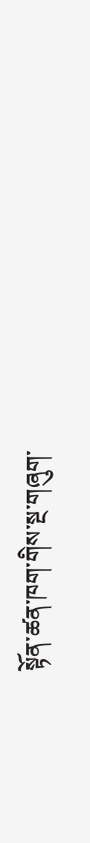སྟོན་ཚན་ཁག་གིས་སྔ་གཞུག་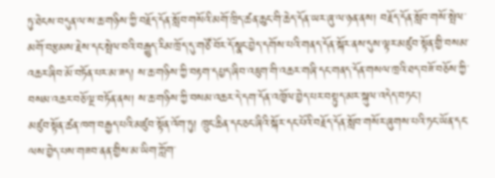ཏུ་ཐེངས་བདུན་ལ་ས་ཆ་གཉིས་ཀྱི་བརྗོད་དོན་སློབ་གསོའི་མགོ་ཁྲིད་ཚན་ཆུང་གི་ཆེད་དོན་ཡར་ཞུ་ལ་ཉན་ནས། བརྗོད་དོན་སློབ་གསོ་སྤེལ་མགོ་བརྩམས་རྗེས་དང་སྤེལ་བའི་བརྒྱུད་རིམ་ཁྲོད་དུ་གཙོ་བོར་དོ་སྣང་བྱེད་དགོས་པའི་གནད་དོན་སྐོར་ནས་དུས་ལྟར་མཛུབ་སྟོན་གྱི་བསམ་འཆར་ཞིབ་མོ་བཏོན་པར་མ་ཟད། ས་ཆ་གཉིས་ཀྱི་བརྟག་དཔྱད་ཞིབ་འཇུག་གི་འཆར་གཞི་དང་གནད་དོན་གསལ་ཁྲའི་ཐད་བཟོ་བཅོས་ཀྱི་བསམ་འཆར་བཅོ་ལྔ་བཏོན་ནས། ས་ཆ་གཉིས་ཀྱི་བསམ་འཆར་དེ་དག་དོན་འཁྱོལ་བྱེད་པར་བསྟུད་མར་སྐུལ་འདེད་བཏང་།
མཛུབ་སྟོན་ཚན་ཁག་བརྒྱད་པའི་མཛུབ་སྟོན་འོག་ཏུ། ཁྲུང་ཆིན་དང་ཅང་ཞིའི་སྐོར་དང་པོའི་བརྗོད་དོན་སློབ་གསོར་ཞུགས་པའི་ཏང་ཡོན་དང་ལས་བྱེད་པས་གཟབ་ནན་གྱིས་མ་ཡིག་ཀློག་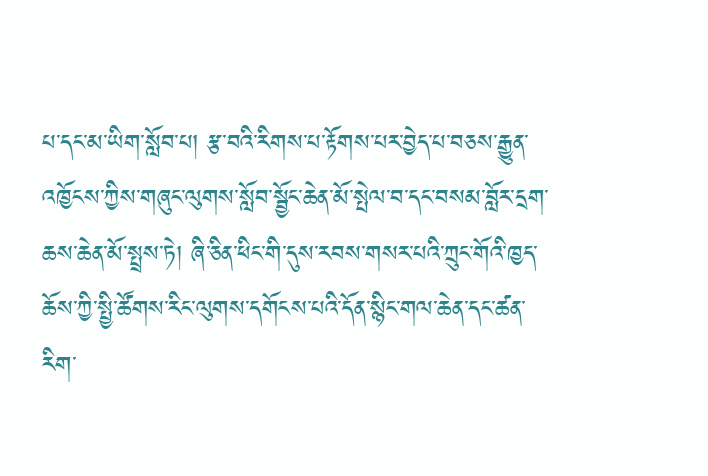པ་དང་མ་ཡིག་སློབ་པ། རྩ་བའི་རིགས་པ་རྟོགས་པར་བྱེད་པ་བཅས་རྒྱུན་འཁྱོངས་ཀྱིས་གཞུང་ལུགས་སློབ་སྦྱོང་ཆེན་མོ་སྤེལ་བ་དང་བསམ་བློར་དྲག་ཆས་ཆེན་མོ་སྤྲས་ཏེ། ཞི་ཅིན་ཕིང་གི་དུས་རབས་གསར་པའི་ཀྲུང་གོའི་ཁྱད་ཆོས་ཀྱི་སྤྱི་ཚོགས་རིང་ལུགས་དགོངས་པའི་དོན་སྙིང་གལ་ཆེན་དང་ཚན་རིག་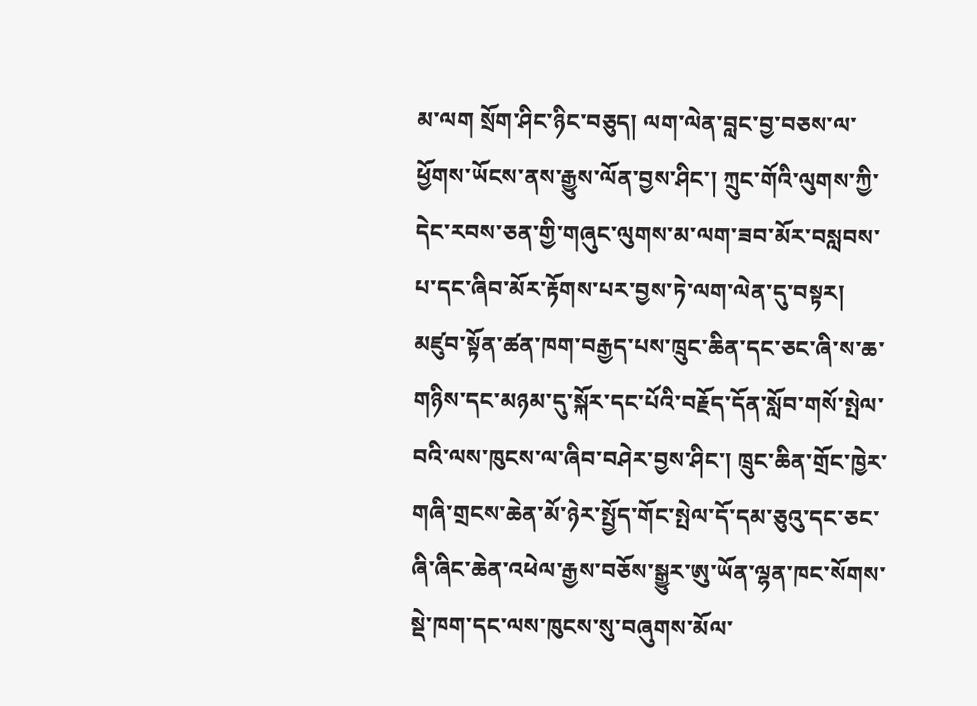མ་ལག སྲོག་ཤིང་ཉིང་བཅུད། ལག་ལེན་བླང་བྱ་བཅས་ལ་ཕྱོགས་ཡོངས་ནས་རྒྱུས་ལོན་བྱས་ཤིང་། ཀྲུང་གོའི་ལུགས་ཀྱི་དེང་རབས་ཅན་གྱི་གཞུང་ལུགས་མ་ལག་ཟབ་མོར་བསླབས་པ་དང་ཞིབ་མོར་རྟོགས་པར་བྱས་ཏེ་ལག་ལེན་དུ་བསྟར།
མཛུབ་སྟོན་ཚན་ཁག་བརྒྱད་པས་ཁྲུང་ཆིན་དང་ཅང་ཞི་ས་ཆ་གཉིས་དང་མཉམ་དུ་སྐོར་དང་པོའི་བརྗོད་དོན་སློབ་གསོ་སྤེལ་བའི་ལས་ཁུངས་ལ་ཞིབ་བཤེར་བྱས་ཤིང་། ཁྲུང་ཆིན་གྲོང་ཁྱེར་གཞི་གྲངས་ཆེན་མོ་ཉེར་སྤྱོད་གོང་སྤེལ་དོ་དམ་ཅུའུ་དང་ཅང་ཞི་ཞིང་ཆེན་འཕེལ་རྒྱས་བཅོས་སྒྱུར་ཨུ་ཡོན་ལྷན་ཁང་སོགས་སྡེ་ཁག་དང་ལས་ཁུངས་སུ་བཞུགས་མོལ་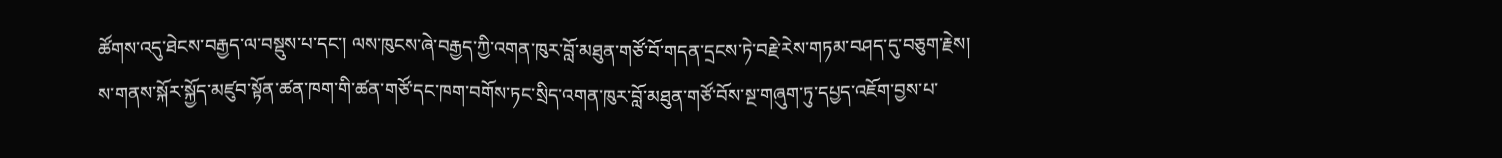ཚོགས་འདུ་ཐེངས་བརྒྱད་ལ་བསྡུས་པ་དང་། ལས་ཁུངས་ཞེ་བརྒྱད་ཀྱི་འགན་ཁུར་བློ་མཐུན་གཙོ་བོ་གདན་དྲངས་ཏེ་བརྗེ་རེས་གཏམ་བཤད་དུ་བཅུག་རྗེས། ས་གནས་སྐོར་སྐྱོད་མཛུབ་སྟོན་ཚན་ཁག་གི་ཚན་གཙོ་དང་ཁག་བགོས་ཏང་སྲིད་འགན་ཁུར་བློ་མཐུན་གཙོ་བོས་སྔ་གཞུག་ཏུ་དཔྱད་འཇོག་བྱས་པ་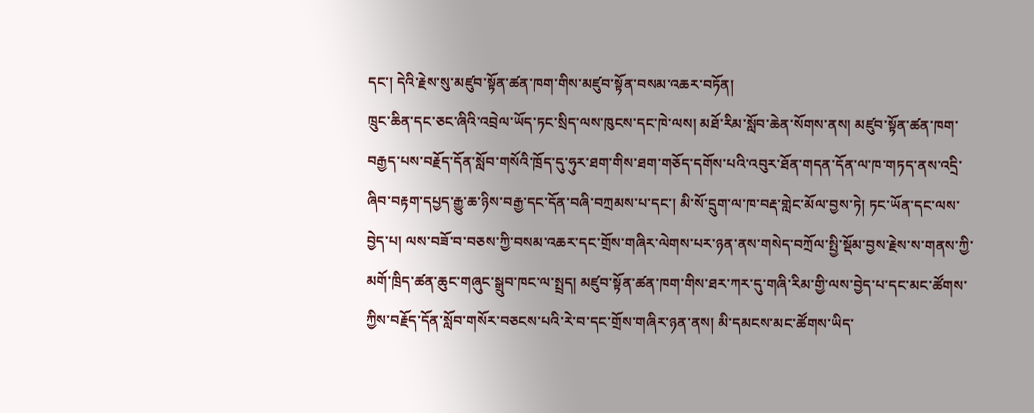དང་། དེའི་རྗེས་སུ་མཛུབ་སྟོན་ཚན་ཁག་གིས་མཛུབ་སྟོན་བསམ་འཆར་བཏོན།
ཁྲུང་ཆིན་དང་ཅང་ཞིའི་འབྲེལ་ཡོད་ཏང་སྲིད་ལས་ཁུངས་དང་ཁེ་ལས། མཐོ་རིམ་སློབ་ཆེན་སོགས་ནས། མཛུབ་སྟོན་ཚན་ཁག་བརྒྱད་པས་བརྗོད་དོན་སློབ་གསོའི་ཁྲོད་དུ་ཧུར་ཐག་གིས་ཐག་གཅོད་དགོས་པའི་འབུར་ཐོན་གདན་དོན་ལ་ཁ་གཏད་ནས་འདྲི་ཞིབ་བརྟག་དཔྱད་རྒྱུ་ཆ་ཉིས་བརྒྱ་དང་དོན་བཞི་བཀྲམས་པ་དང་། མི་སོ་དྲུག་ལ་ཁ་བརྡ་གླེང་མོལ་བྱས་ཏེ། ཏང་ཡོན་དང་ལས་བྱེད་པ། ལས་བཟོ་བ་བཅས་ཀྱི་བསམ་འཆར་དང་གྲོས་གཞིར་ལེགས་པར་ཉན་ནས་གསེད་བཀྲོལ་སྤྱི་སྡོམ་བྱས་རྗེས་ས་གནས་ཀྱི་མགོ་ཁྲིད་ཚན་ཆུང་གཞུང་སྒྲུབ་ཁང་ལ་སྤྲད། མཛུབ་སྟོན་ཚན་ཁག་གིས་ཐར་ཀར་དུ་གཞི་རིམ་གྱི་ལས་བྱེད་པ་དང་མང་ཚོགས་ཀྱིས་བརྗོད་དོན་སློབ་གསོར་བཅངས་པའི་རེ་བ་དང་གྲོས་གཞིར་ཉན་ནས། མི་དམངས་མང་ཚོགས་ཡིད་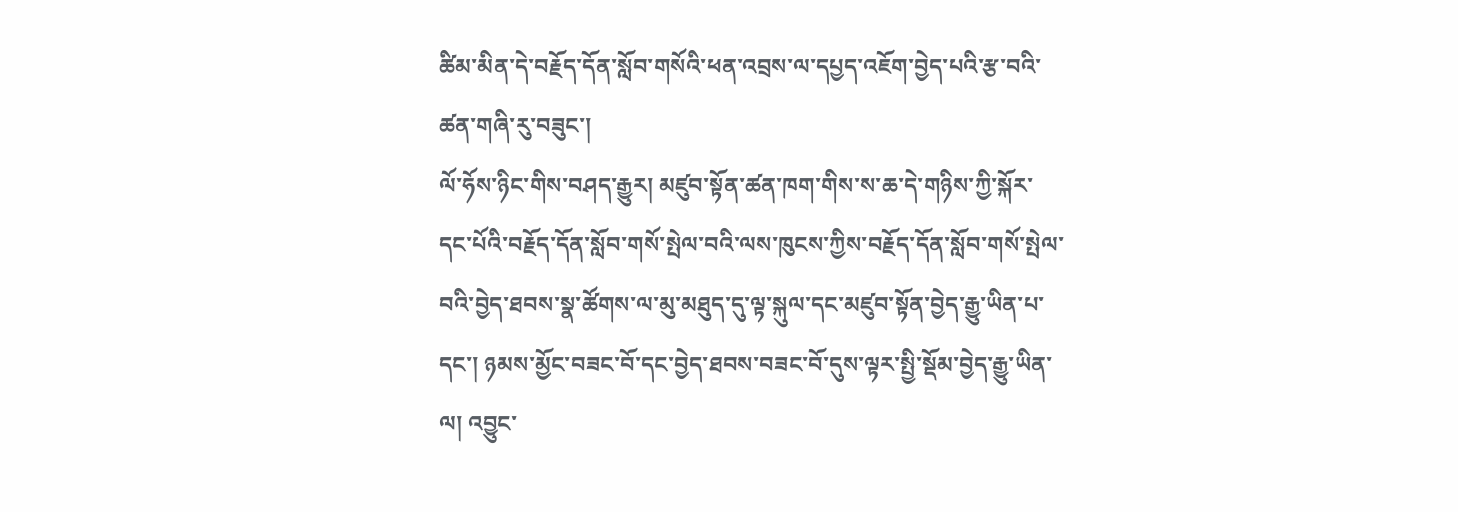ཚིམ་མིན་དེ་བརྗོད་དོན་སློབ་གསོའི་ཕན་འབྲས་ལ་དཔྱད་འཇོག་བྱེད་པའི་རྩ་བའི་ཚན་གཞི་རུ་བཟུང་།
ལོ་ཧོས་ཉིང་གིས་བཤད་རྒྱུར། མཛུབ་སྟོན་ཚན་ཁག་གིས་ས་ཆ་དེ་གཉིས་ཀྱི་སྐོར་དང་པོའི་བརྗོད་དོན་སློབ་གསོ་སྤེལ་བའི་ལས་ཁུངས་ཀྱིས་བརྗོད་དོན་སློབ་གསོ་སྤེལ་བའི་བྱེད་ཐབས་སྣ་ཚོགས་ལ་མུ་མཐུད་དུ་ལྟ་སྐུལ་དང་མཛུབ་སྟོན་བྱེད་རྒྱུ་ཡིན་པ་དང་། ཉམས་མྱོང་བཟང་བོ་དང་བྱེད་ཐབས་བཟང་བོ་དུས་ལྟར་སྤྱི་སྡོམ་བྱེད་རྒྱུ་ཡིན་ལ། འབྱུང་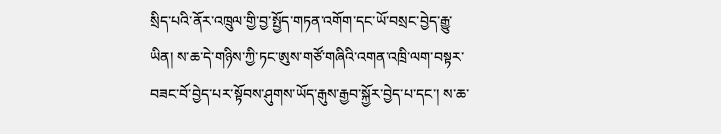སྲིད་པའི་ནོར་འཁྲུལ་གྱི་བྱ་སྤྱོད་གཏན་འགོག་དང་ཡོ་བསྲང་བྱེད་རྒྱུ་ཡིན། ས་ཆ་དེ་གཉིས་ཀྱི་ཏང་ཨུས་གཙོ་གཞིའི་འགན་འཁྲི་ལག་བསྟར་བཟང་བོ་བྱེད་པར་སྟོབས་ཤུགས་ཡོད་རྒུས་རྒྱབ་སྐྱོར་བྱེད་པ་དང་། ས་ཆ་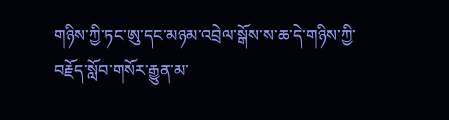གཉིས་ཀྱི་ཏང་ཨུ་དང་མཉམ་འབྲེལ་སྒོས་ས་ཆ་དེ་གཉིས་ཀྱི་བརྗོད་སློབ་གསོར་རྒྱུན་མ་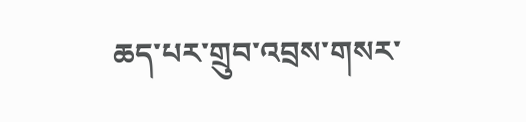ཆད་པར་གྲུབ་འབྲས་གསར་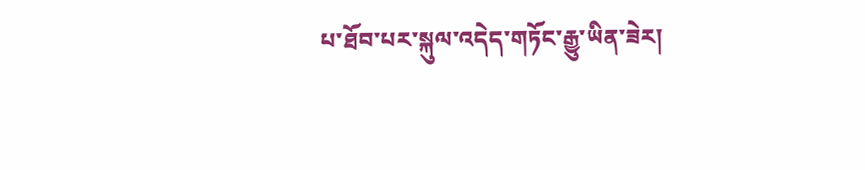པ་ཐོབ་པར་སྐུལ་འདེད་གཏོང་རྒྱུ་ཡིན་ཟེར།